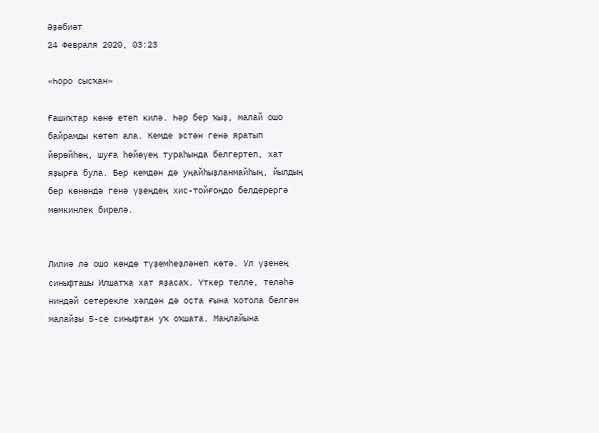Әҙәбиәт
24 Февраля 2020, 03:23

«Һоро сысҡан»

Ғашиҡтар көнө етеп килә. Һәр бер ҡыҙ, малай ошо байрамды көтөп ала. Кемде эстән генә яратып йөрөйһөң, шуға һөйөүең тураһында белгертеп, хат яҙырға була. Бер кемдән дә уңайһыҙланмайһың, йылдың бер көнөндә генә үҙеңдең хис-тойғоңдо белдерергә мөмкинлек бирелә.


Лилиә лә ошо көндө түҙемһеҙләнеп көтә. Ул үҙенең синыфташы Илшатҡа хат яҙасаҡ. Үткер телле, теләһә ниндәй сетерекле хәлдән дә оҫта ғына ҡотола белгән малайҙы 5-се синыфтан уҡ оҡшата. Маңлайына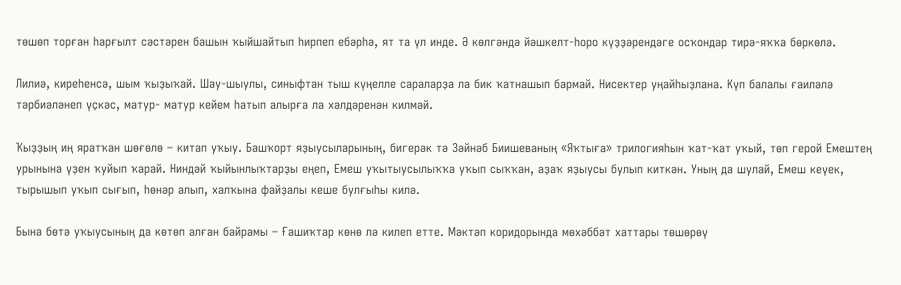төшөп торған һарғылт сәстәрен башын ҡыйшайтып һирпеп ебәрһә, ят та үл инде. Ә көлгәндә йәшкелт-һоро күҙҙәрендәге осҡондар тирә-яҡҡа бөркөлә.

Лилиә, киреһенсә, шым ҡыҙыҡай. Шау-шыулы, синыфтан тыш күңелле сараларҙа ла бик ҡатнашып бармай. Нисектер уңайһыҙлана. Күп балалы ғаиләлә тәрбиәләнеп үҫкәс, матур- матур кейем һатып алырға ла хәлдәренән килмәй.

Ҡыҙҙың иң яратҡан шөғөлө – китап уҡыу. Башҡорт яҙыусыларының, бигерәк тә Зәйнәб Биишеваның «Яҡтыға» трилогияһын ҡат-ҡат уҡый, төп герой Емештең урынына үҙен ҡуйып ҡарай. Ниндәй ҡыйынлыҡтарҙы еңеп, Емеш уҡытыусылыҡҡа уҡып сыҡҡан, аҙаҡ яҙыусы булып киткән. Уның да шулай, Емеш кеүек, тырышып уҡып сығып, һөнәр алып, халҡына файҙалы кеше булғыһы килә.

Бына бөтә уҡыусының да көтөп алған байрамы – Ғашиҡтар көнө лә килеп етте. Мәктәп коридорында мөхәббәт хаттары төшөрөү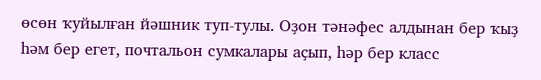өсөн ҡуйылған йәшник туп-тулы. Оҙон тәнәфес алдынан бер ҡыҙ һәм бер егет, почтальон сумкалары аҫып, һәр бер класс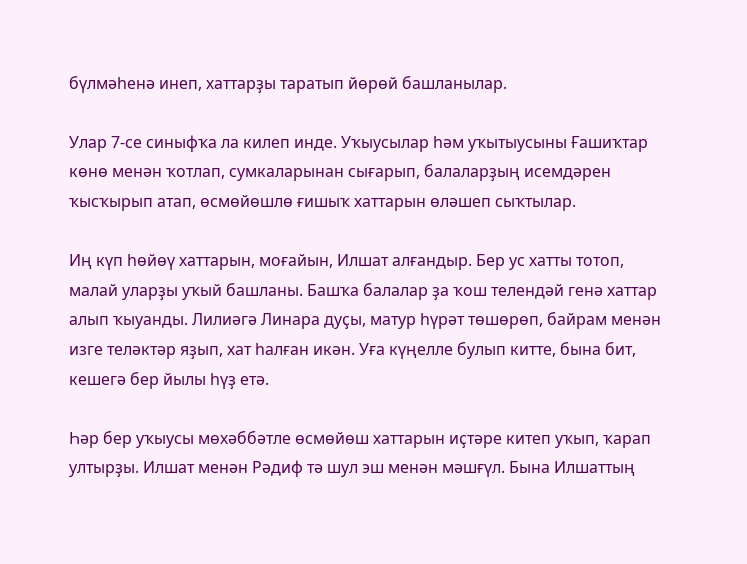бүлмәһенә инеп, хаттарҙы таратып йөрөй башланылар.

Улар 7-се синыфҡа ла килеп инде. Уҡыусылар һәм уҡытыусыны Ғашиҡтар көнө менән ҡотлап, сумкаларынан сығарып, балаларҙың исемдәрен ҡысҡырып атап, өсмөйөшлө ғишыҡ хаттарын өләшеп сыҡтылар.

Иң күп һөйөү хаттарын, моғайын, Илшат алғандыр. Бер ус хатты тотоп, малай уларҙы уҡый башланы. Башҡа балалар ҙа ҡош телендәй генә хаттар алып ҡыуанды. Лилиәгә Линара дуҫы, матур һүрәт төшөрөп, байрам менән изге теләктәр яҙып, хат һалған икән. Уға күңелле булып китте, бына бит, кешегә бер йылы һүҙ етә.

Һәр бер уҡыусы мөхәббәтле өсмөйөш хаттарын иҫтәре китеп уҡып, ҡарап ултырҙы. Илшат менән Рәдиф тә шул эш менән мәшғүл. Бына Илшаттың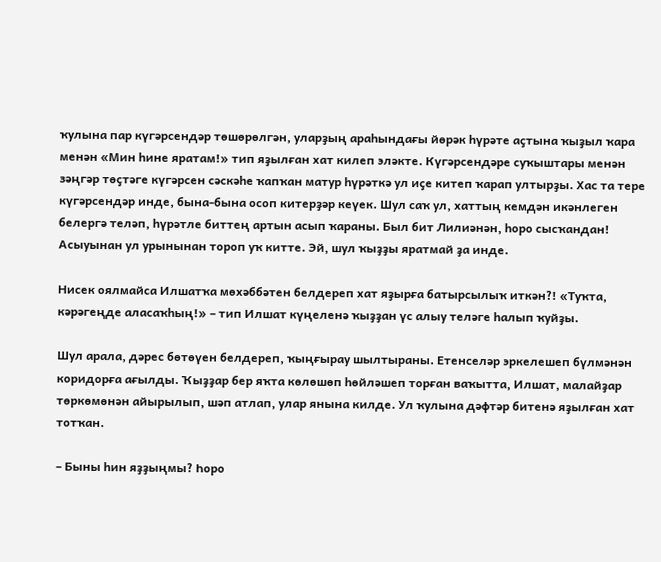ҡулына пар күгәрсендәр төшөрөлгән, уларҙың араһындағы йөрәк һүрәте аҫтына ҡыҙыл ҡара менән «Мин һине яратам!» тип яҙылған хат килеп эләкте. Күгәрсендәре суҡыштары менән зәңгәр төҫтәге күгәрсен сәскәһе ҡапҡан матур һүрәткә ул иҫе китеп ҡарап ултырҙы. Хас та тере күгәрсендәр инде, бына-бына осоп китерҙәр кеүек. Шул саҡ ул, хаттың кемдән икәнлеген белергә теләп, һүрәтле биттең артын асып ҡараны. Был бит Лилиәнән, һоро сысҡандан! Асыуынан ул урынынан тороп уҡ китте. Эй, шул ҡыҙҙы яратмай ҙа инде.

Нисек оялмайса Илшатҡа мөхәббәтен белдереп хат яҙырға батырсылыҡ иткән?! «Туҡта, кәрәгеңде аласаҡһың!» – тип Илшат күңеленә ҡыҙҙан үс алыу теләге һалып ҡуйҙы.

Шул арала, дәрес бөтөүен белдереп, ҡыңғырау шылтыраны. Етенселәр эркелешеп бүлмәнән коридорға ағылды. Ҡыҙҙар бер яҡта көлөшөп һөйләшеп торған ваҡытта, Илшат, малайҙар төркөмөнән айырылып, шәп атлап, улар янына килде. Ул ҡулына дәфтәр битенә яҙылған хат тотҡан.

– Быны һин яҙҙыңмы? Һоро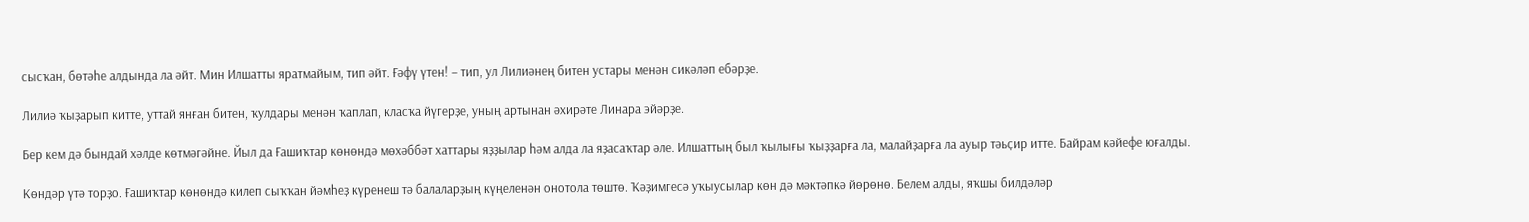сысҡан, бөтәһе алдында ла әйт. Мин Илшатты яратмайым, тип әйт. Ғәфү үтен! – тип, ул Лилиәнең битен устары менән сикәләп ебәрҙе.

Лилиә ҡыҙарып китте, уттай янған битен, ҡулдары менән ҡаплап, класҡа йүгерҙе, уның артынан әхирәте Линара эйәрҙе.

Бер кем дә бындай хәлде көтмәгәйне. Йыл да Ғашиҡтар көнөндә мөхәббәт хаттары яҙҙылар һәм алда ла яҙасаҡтар әле. Илшаттың был ҡылығы ҡыҙҙарға ла, малайҙарға ла ауыр тәьҫир итте. Байрам кәйефе юғалды.

Көндәр үтә торҙо. Ғашиҡтар көнөндә килеп сыҡҡан йәмһеҙ күренеш тә балаларҙың күңеленән онотола төштө. Ҡәҙимгесә уҡыусылар көн дә мәктәпкә йөрөнө. Белем алды, яҡшы билдәләр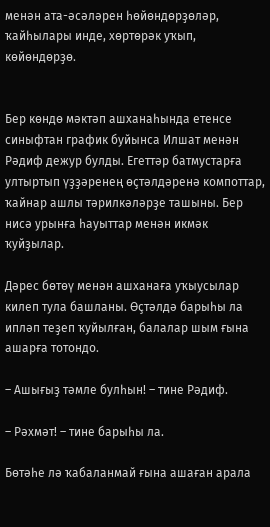менән ата-әсәләрен һөйөндөрҙөләр, ҡайһылары инде, хөртөрәк уҡып, көйөндөрҙө.


Бер көндө мәктәп ашханаһында етенсе синыфтан график буйынса Илшат менән Рәдиф дежур булды. Егеттәр батмустарға ултыртып үҙҙәренең өҫтәлдәренә компоттар, ҡайнар ашлы тәрилкәләрҙе ташыны. Бер нисә урынға һауыттар менән икмәк ҡуйҙылар.

Дәрес бөтөү менән ашханаға уҡыусылар килеп тула башланы. Өҫтәлдә барыһы ла ипләп теҙеп ҡуйылған, балалар шым ғына ашарға тотондо.

– Ашығыҙ тәмле булһын! – тине Рәдиф.

– Рәхмәт! – тине барыһы ла.

Бөтәһе лә ҡабаланмай ғына ашаған арала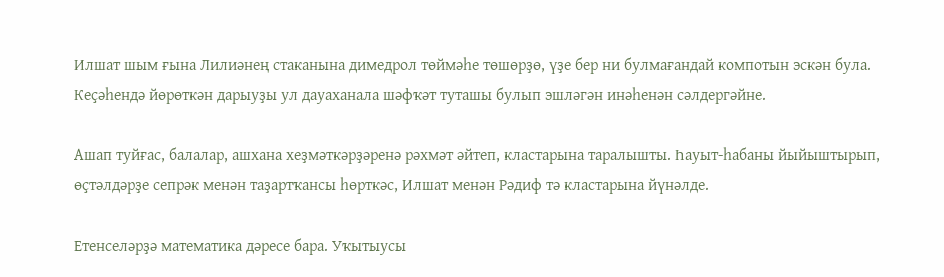Илшат шым ғына Лилиәнең стаканына димедрол төймәһе төшөрҙө, үҙе бер ни булмағандай компотын эскән була. Кеҫәһендә йөрөткән дарыуҙы ул дауаханала шәфҡәт туташы булып эшләгән инәһенән сәлдергәйне.

Ашап туйғас, балалар, ашхана хеҙмәткәрҙәренә рәхмәт әйтеп, кластарына таралышты. Һауыт-һабаны йыйыштырып, өҫтәлдәрҙе сепрәк менән таҙартҡансы һөрткәс, Илшат менән Рәдиф тә кластарына йүнәлде.

Етенселәрҙә математика дәресе бара. Уҡытыусы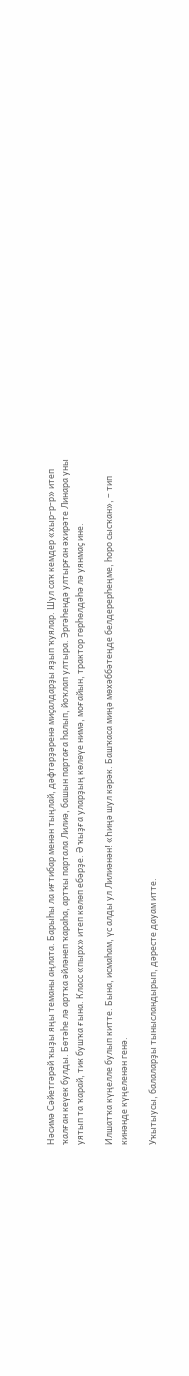Нәсимә Сәйетгәрәй ҡыҙы яңы теманы аңлата. Барыһы ла иғтибар менән тыңлай, дәфтәрҙәренә миҫалдарҙы яҙып ҡуялар. Шул саҡ кемдер «хыр-р-р» итеп ҡалған кеүек булды. Бөтәһе лә артҡа әйләнеп ҡараһа, артҡы партала Лилиә, башын партаға һалып, йоҡлап ултыра. Эргәһендә ултырған әхирәте Линара уны уятып та ҡарай, тик бушҡа ғына. Класс «пырх» итеп көлөп ебәрҙе. Ә ҡыҙға уларҙың көлөүе нимә, моғайын, трактор гөрһөлдәһә лә уянмаҫ ине.

Илшатҡа күңелле булып китте. Бына, исмаһам, үс алды ул Лилиәнән! «Һиңә шул кәрәк. Башҡаса миңә мөхәббәтеңде белдерерһеңме, һоро сысҡан», – тип кинәнде күңеленән генә.

Уҡытыусы, балаларҙы тынысландырып, дәресте дауам итте.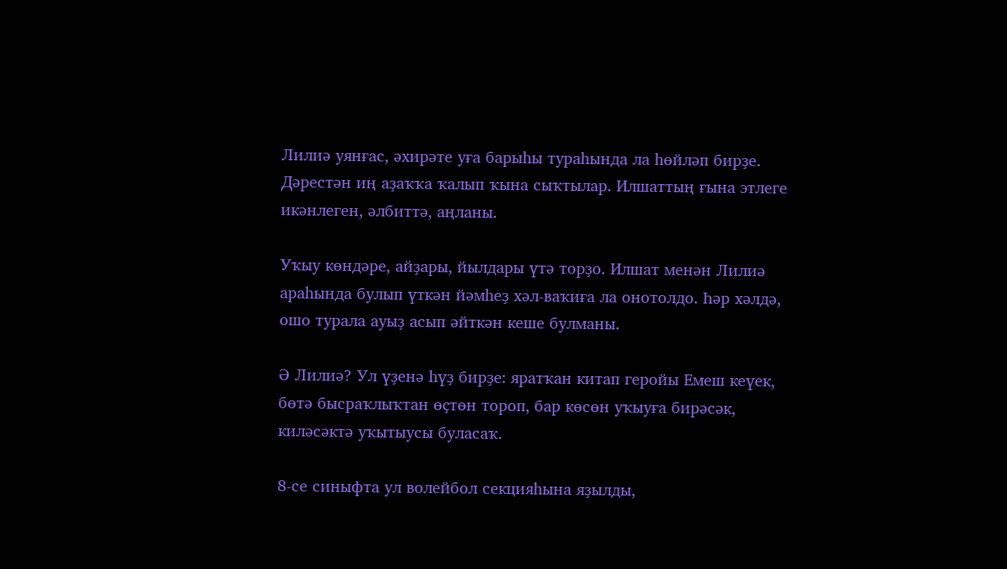Лилиә уянғас, әхирәте уға барыһы тураһында ла һөйләп бирҙе. Дәрестән иң аҙаҡҡа ҡалып ҡына сыҡтылар. Илшаттың ғына этлеге икәнлеген, әлбиттә, аңланы.

Уҡыу көндәре, айҙары, йылдары үтә торҙо. Илшат менән Лилиә араһында булып үткән йәмһеҙ хәл-ваҡиға ла онотолдо. Һәр хәлдә, ошо турала ауыҙ асып әйткән кеше булманы.

Ә Лилиә? Ул үҙенә һүҙ бирҙе: яратҡан китап геройы Емеш кеүек, бөтә бысраҡлыҡтан өҫтөн тороп, бар көсөн уҡыуға бирәсәк, киләсәктә уҡытыусы буласаҡ.

8-се синыфта ул волейбол секцияһына яҙылды,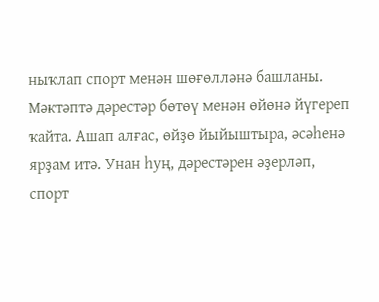ныҡлап спорт менән шөғөлләнә башланы. Мәктәптә дәрестәр бөтөү менән өйөнә йүгереп ҡайта. Ашап алғас, өйҙө йыйыштыра, әсәһенә ярҙам итә. Унан һуң, дәрестәрен әҙерләп, спорт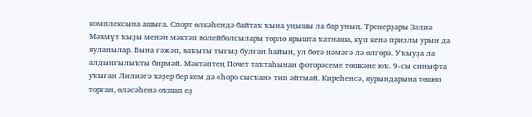комплексына ашыға. Спорт өлкәһендә байтаҡ ҡына уңышы ла бар уның. Тренерҙары Зәлиә Мәхмүт ҡыҙы менән мәктәп волейболсылары төрлө ярышта ҡатнаша, күп кенә призлы урын да яуланылар. Бына ғәжәп, ваҡыты тығыҙ булған һайын, ул бөтә нәмәгә лә өлгөрә. Уҡыуҙа ла алдынғылыҡты бирмәй. Мәктәптең Почет таҡтаһынан фоторәсеме төшкәне юҡ. 9-сы синыфта уҡыған Лилиәгә хәҙер бер кем дә «һоро сысҡан» тип әйтмәй. Киреһенсә, яурындарына төшөп торған, өләсәһенә оҡшап еҙ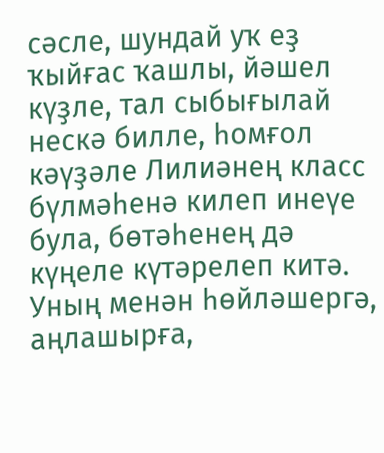сәсле, шундай уҡ еҙ ҡыйғас ҡашлы, йәшел күҙле, тал сыбығылай нескә билле, һомғол кәүҙәле Лилиәнең класс бүлмәһенә килеп инеүе була, бөтәһенең дә күңеле күтәрелеп китә. Уның менән һөйләшергә, аңлашырға,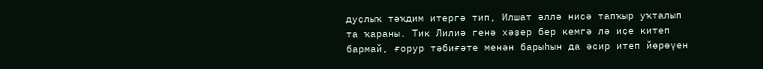дуҫлыҡ тәҡдим итергә тип, Илшат әллә нисә тапҡыр уҡталып та ҡараны. Тик Лилиә генә хәҙер бер кемгә лә иҫе китеп бармай, ғорур тәбиғәте менән барыһын да әсир итеп йөрөүен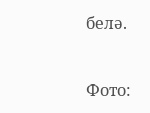белә.


Фото: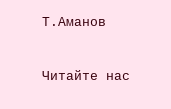Т.Аманов


Читайте нас